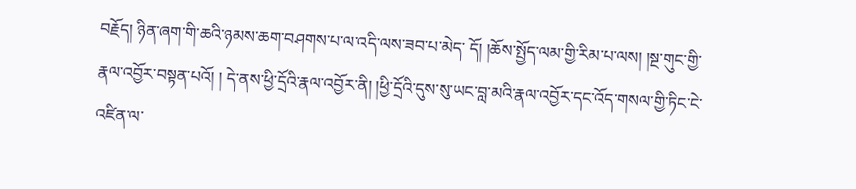བརྗོད། ཉིན་ཞག་གི་ཆའི་ཉམས་ཆག་བཤགས་པ་ལ་འདི་ལས་ཟབ་པ་མེད་ དོ། །ཆོས་སྤྱོད་ལམ་གྱི་རིམ་པ་ལས། །སྔ་གུང་གྱི་རྣལ་འབྱོར་བསྟན་པའོ། ། དེ་ནས་ཕྱི་དྲོའི་རྣལ་འབྱོར་ནི། །ཕྱི་དྲོའི་དུས་སུ་ཡང་བླ་མའི་རྣལ་འབྱོར་དང་འོད་གསལ་གྱི་ཏིང་ངེ་འཛིན་ལ་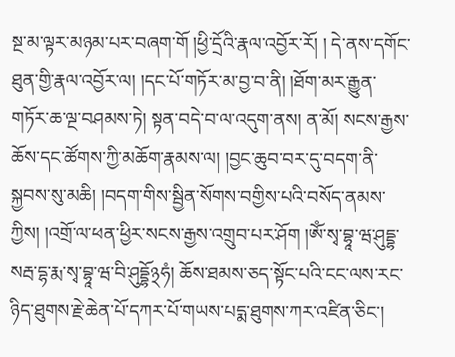སྔ་མ་ལྟར་མཉམ་པར་བཞག་གོ །ཕྱི་དྲོའི་རྣལ་འབྱོར་རོ། ། དེ་ནས་དགོང་ཐུན་གྱི་རྣལ་འབྱོར་ལ། །དང་པོ་གཏོར་མ་བྱ་བ་ནི། །ཐོག་མར་རྒྱུན་གཏོར་ཆ་ལྔ་བཤམས་ཏེ། སྟན་བདེ་བ་ལ་འདུག་ནས། ན་མོ། སངས་རྒྱས་ཆོས་དང་ཚོགས་ཀྱི་མཆོག་རྣམས་ལ། །བྱང་ཆུབ་བར་དུ་བདག་ནི་སྐྱབས་སུ་མཆི། །བདག་གིས་སྦྱིན་སོགས་བགྱིས་པའི་བསོད་ནམས་ཀྱིས། །འགྲོ་ལ་ཕན་ཕྱིར་སངས་རྒྱས་འགྲུབ་པར་ཤོག །ཨོཾ་སྭ་བྷཱ་ཝ་ཤུདྡྷ་སརྦ་དྷ་རྨ་སྭ་བྷཱ་ཝ་བི་ཤུདྡྷོ྅ཧཾ། ཆོས་ཐམས་ཅད་སྟོང་པའི་ངང་ལས་རང་ཉིད་ཐུགས་རྗེ་ཆེན་པོ་དཀར་པོ་གཡས་པདྨ་ཐུགས་ཀར་འཛིན་ཅིང་།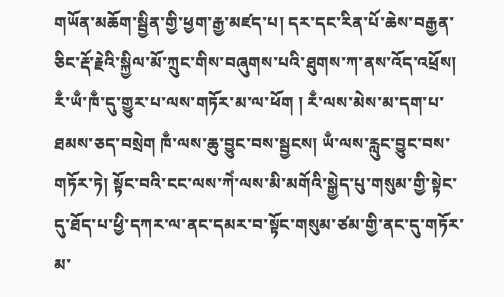གཡོན་མཆོག་སྦྱིན་གྱི་ཕྱག་རྒྱ་མཛད་པ། དར་དང་རིན་པོ་ཆེས་བརྒྱན་ཅིང་རྡོ་རྗེའི་སྐྱིལ་མོ་ཀྲུང་གིས་བཞུགས་པའི་ཐུགས་ཀ་ནས་འོད་འཕྲོས། རྃ་ཡྃ་ཁྃ་དུ་གྱུར་པ་ལས་གཏོར་མ་ལ་ཕོག ། རྃ་ལས་མེས་མ་དག་པ་ཐམས་ཅད་བསྲེག ཁྃ་ལས་ཆུ་བྱུང་བས་སྦྱངས། ཡྃ་ལས་རླུང་བྱུང་བས་གཏོར་ཏེ། སྟོང་བའི་ངང་ལས་ཀེཾ་ལས་མི་མགོའི་སྒྱེད་པུ་གསུམ་གྱི་སྟེང་དུ་ཐོད་པ་ཕྱི་དཀར་ལ་ནང་དམར་བ་སྟོང་གསུམ་ཙམ་གྱི་ནང་དུ་གཏོར་མ་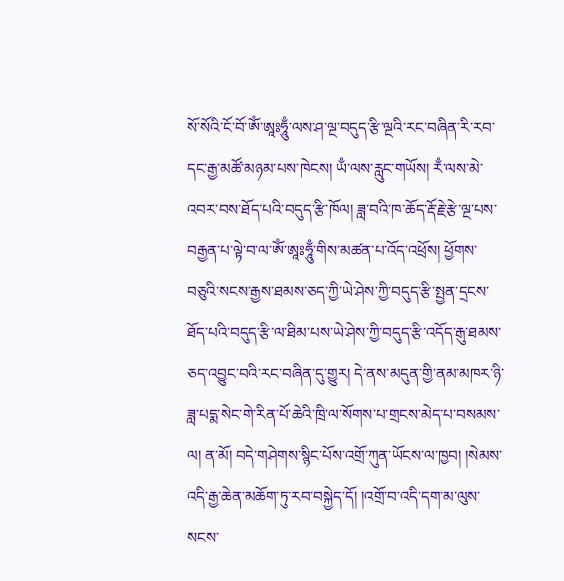སོ་སོའི་ངོ་བོ་ཨོཾ་ཨཱཿཧཱུྃ་ལས་ཤ་ལྔ་བདུད་རྩི་ལྔའི་རང་བཞིན་རི་རབ་དང་རྒྱ་མཚོ་མཉམ་པས་ཁེངས། ཡྃ་ལས་རླུང་གཡོས། རྃ་ལས་མེ་འབར་བས་ཐོད་པའི་བདུད་རྩི་ཁོལ། ཟླ་བའི་ཁ་ཆོད་རྡོ་རྗེ་རྩེ་ལྔ་པས་བརྒྱན་པ་ལྟེ་བ་ལ་ཨོཾ་ཨཱཿཧཱུྃ་གིས་མཚན་པ་འོད་འཕྲོས། ཕྱོགས་བཅུའི་སངས་རྒྱས་ཐམས་ཅད་ཀྱི་ཡེ་ཤེས་ཀྱི་བདུད་རྩི་སྤྱན་དྲངས་ཐོད་པའི་བདུད་རྩི་ལ་ཐིམ་པས་ཡེ་ཤེས་ཀྱི་བདུད་རྩི་འདོད་རྒུ་ཐམས་ཅད་འབྱུང་བའི་རང་བཞིན་དུ་གྱུར། དེ་ནས་མདུན་གྱི་ནམ་མཁར་ཉི་ཟླ་པདྨ་སེང་གེ་རིན་པོ་ཆེའི་ཁྲི་ལ་སོགས་པ་གྲངས་མེད་པ་བསམས་ལ། ན་མོ། བདེ་གཤེགས་སྙིང་པོས་འགྲོ་ཀུན་ཡོངས་ལ་ཁྱབ། །སེམས་འདི་རྒྱ་ཆེན་མཆོག་ཏུ་རབ་བསྐྱེད་དོ། །འགྲོ་བ་འདི་དག་མ་ལུས་སངས་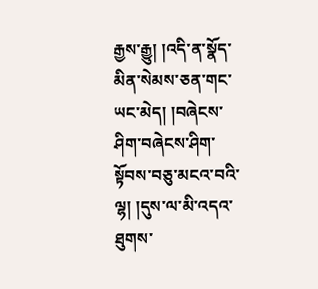རྒྱས་རྒྱུ། །འདི་ན་སྣོད་མིན་སེམས་ཅན་གང་ཡང་མེད། །བཞེངས་ཤིག་བཞེངས་ཤིག་སྟོབས་བཅུ་མངའ་བའི་ལྷ། །དུས་ལ་མི་འདའ་ཐུགས་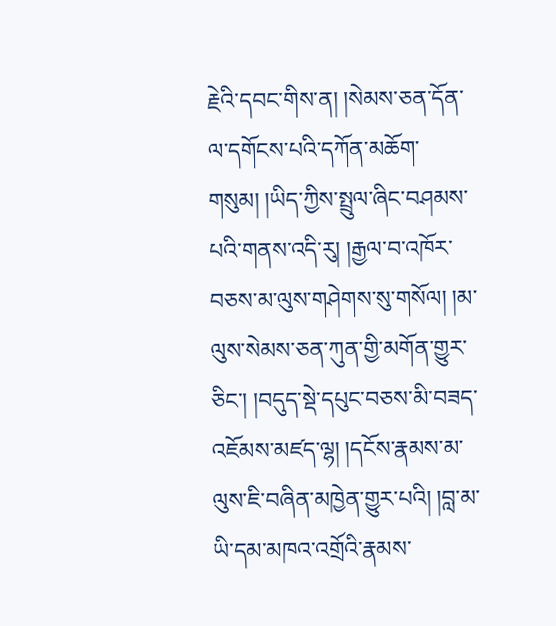རྗེའི་དབང་གིས་ན། །སེམས་ཅན་དོན་ལ་དགོངས་པའི་དཀོན་མཆོག་གསུམ། །ཡིད་ཀྱིས་སྤྲུལ་ཞིང་བཤམས་པའི་གནས་འདི་རུ། །རྒྱལ་བ་འཁོར་བཅས་མ་ལུས་གཤེགས་སུ་གསོལ། །མ་ལུས་སེམས་ཅན་ཀུན་གྱི་མགོན་གྱུར་ཅིང་། །བདུད་སྡེ་དཔུང་བཅས་མི་བཟད་འཇོམས་མཛད་ལྷ། །དངོས་རྣམས་མ་ལུས་ཇི་བཞིན་མཁྱེན་གྱུར་པའི། །བླ་མ་ཡི་དམ་མཁའ་འགྲོའི་རྣམས་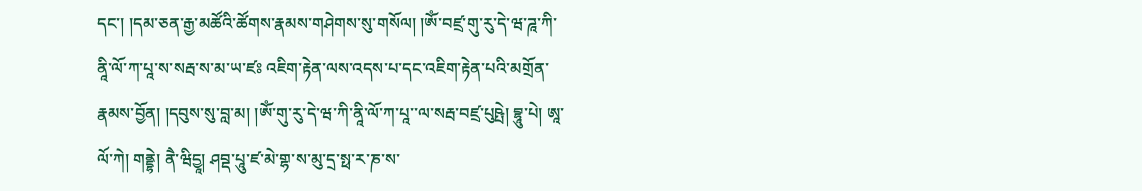དང་། །དམ་ཅན་རྒྱ་མཚོའི་ཚོགས་རྣམས་གཤེགས་སུ་གསོལ། །ཨོཾ་བཛྲ་གུ་རུ་དེ་ཝ་ཌཱ་ཀི་ནཱི་ལོ་ཀ་པཱ་ས་སརྦ་ས་མ་ཡ་ཛཿ འཇིག་རྟེན་ལས་འདས་པ་དང་འཇིག་རྟེན་པའི་མགྲོན་རྣམས་བྱོན། །དབུས་སུ་བླ་མ། །ཨོཾ་གུ་རུ་དེ་ཝ་ཀི་ནཱི་ལོ་ཀ་པཱ་་ལ་སརྦ་བཛྲ་པུཥྤེ། བྷཱུ་པེ། ཨཱ་ལོ་ཀེ། གནྡྷེ། ནཻ་ཝིདྱཱ། ཤབྡ་པཱུ་ཛ་མེ་གྷ་ས་མུ་དྲ་སྥ་ར་ཎ་ས་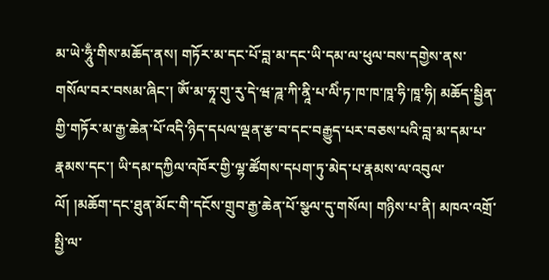མ་ཡེ་ཧཱུྃ་གིས་མཆོད་ནས། གཏོར་མ་དང་པོ་བླ་མ་དང་ཡི་དམ་ལ་ཕུལ་བས་དགྱེས་ནས་གསོལ་བར་བསམ་ཞིང་། ཨོཾ་མ་ཧཱ་གུ་རུ་དེ་ཝ་ཌཱ་ཀི་ནཱི་པ་ལིཾ་ཏ་ཁ་ཁ་ཁཱ་ཧི་ཁཱ་ཧི། མཆོད་སྦྱིན་གྱི་གཏོར་མ་རྒྱ་ཆེན་པོ་འདི་ཉིད་དཔལ་ལྡན་རྩ་བ་དང་བརྒྱུད་པར་བཅས་པའི་བླ་མ་དམ་པ་རྣམས་དང་། ཡི་དམ་དཀྱིལ་འཁོར་གྱི་ལྷ་ཚོགས་དཔག་ཏུ་མེད་པ་རྣམས་ལ་འབུལ་ལོ། །མཆོག་དང་ཐུན་མོང་གི་དངོས་གྲུབ་རྒྱ་ཆེན་པོ་སྩལ་དུ་གསོལ། གཉིས་པ་ནི། མཁའ་འགྲོ་སྤྱི་ལ་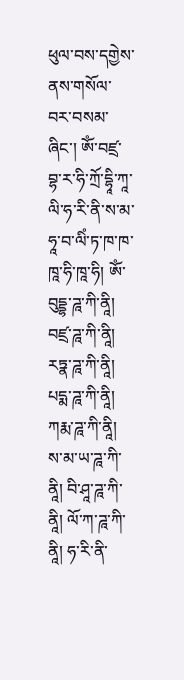ཕུལ་བས་དགྱེས་ནས་གསོལ་བར་བསམ་ཞིང་། ཨོཾ་བཛྲ་བྷ་ར་ཧི་ཀྲོ་དྷཱི་ཀཱ་ལི་ཧ་རི་ནི་ས་མ་ཧཱ་བ་ལིཾ་ཏ་ཁ་ཁ་ཁཱ་ཧི་ཁཱ་ཧི། ཨོཾ་བུདྡྷ་ཌཱ་ཀི་ནཱི། བཛྲ་ཌཱ་ཀི་ནཱི། རཏྣ་ཌཱ་ཀི་ནཱི། པདྨ་ཌཱ་ཀི་ནཱི། ཀརྨ་ཌཱ་ཀི་ནཱི། ས་མ་ཡ་ཌཱ་ཀི་ནཱི། བི་ཤཱ་ཌཱ་ཀི་ནཱི། ལོ་ཀ་ཌཱ་ཀི་ནཱི། ཧ་རི་ནི་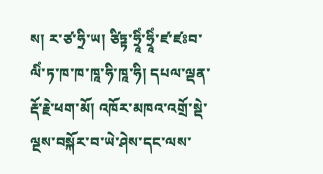ས། ར་ཙ་ཧྲི་ཡ། ཙིཏྟ་ཧྲཱིཾ་ཧྲཱིཾ་ཛ་ཛཿབ་ལིཾ་ཏ་ཁ་ཁ་ཁཱ་ཧི་ཁཱ་ཧི། དཔལ་ལྡན་རྡོ་རྗེ་ཕག་མོ། འཁོར་མཁའ་འགྲོ་སྡེ་ལྔས་བསྐོར་བ་ཡེ་ཤེས་དང་ལས་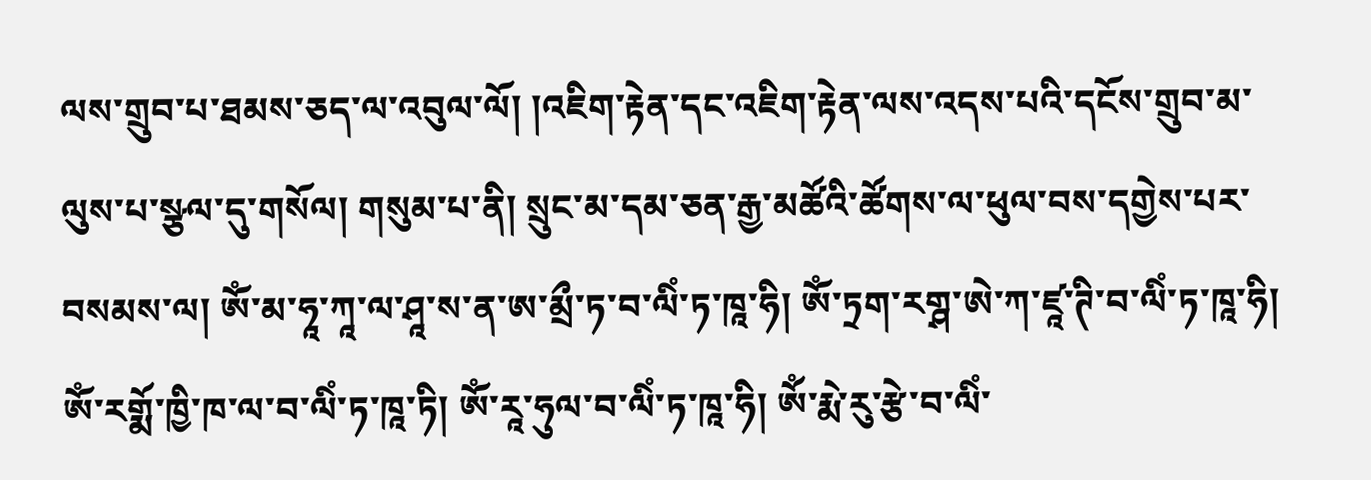ལས་གྲུབ་པ་ཐམས་ཅད་ལ་འབུལ་ལོ། །འཇིག་རྟེན་དང་འཇིག་རྟེན་ལས་འདས་པའི་དངོས་གྲུབ་མ་ལུས་པ་སྩལ་དུ་གསོལ། གསུམ་པ་ནི། སྲུང་མ་དམ་ཅན་རྒྱ་མཚོའི་ཚོགས་ལ་ཕུལ་བས་དགྱེས་པར་བསམས་ལ། ཨོཾ་མ་ཧཱ་ཀཱ་ལ་ཤཱ་ས་ན་ཨ་མྲྀ་ཏ་བ་ལིཾ་ཏ་ཁཱ་ཧི། ཨོཾ་ཏྲག་རགྴ་ཨེ་ཀ་ཛཱ་ཊི་བ་ལིཾ་ཏ་ཁཱ་ཧི། ཨོཾ་རགྨོ་ཁྱི་ཁ་ལ་བ་ལིཾ་ཏ་ཁཱ་ཏི། ཨོཾ་རཱ་ཧུལ་བ་ལིཾ་ཏ་ཁཱ་ཧི། ཨོཾ་རྨེ་རུ་རྩེ་བ་ལིཾ་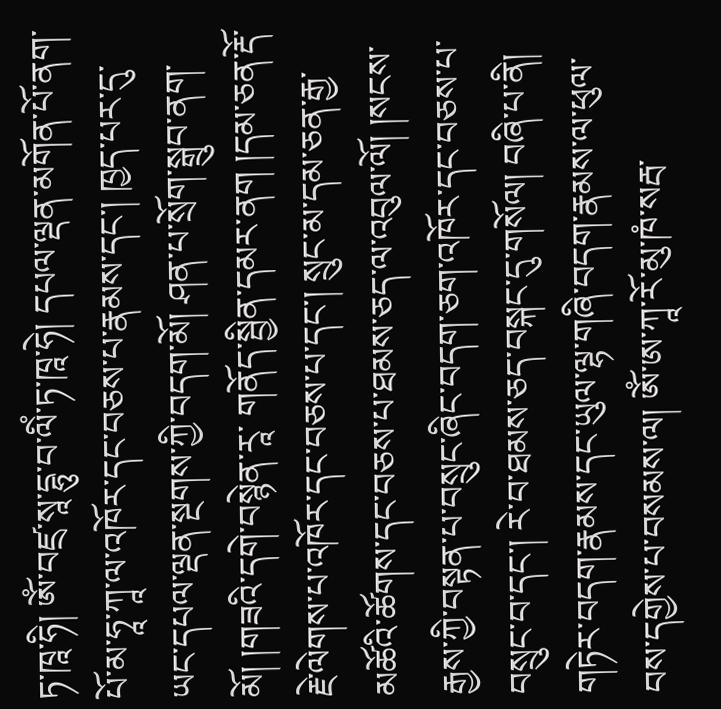ཏ་ཁཱ་ཧི། ཨོཾ་བཛྲ་སཱ་དྷུ་བ་ལིཾ་ཏ་ཁཱ་ཧེ། དཔལ་ལྡན་མགོན་པོ་ནག་པོ་མ་ཧཱ་ཀཱ་ལ་འཁོར་དང་བཅས་པ་རྣམས་དང་། ཁྱད་པར་དུ་ཡང་དཔལ་ལྡན་སྔགས་ཀྱི་བདག་མོ། ཤན་པ་སྲོག་སྒྲུབ་ནག་མོ། །གཟའི་དགེ་བསྙེན་རཱ་ གནོད་སྦྱིན་དམར་ནག །དམ་ཅན་རྡོ་རྗེ་ལེགས་པ་འཁོར་དང་བཅས་པ་དང་། སྲུང་མ་དམ་ཅན་རྒྱ་མཚོའི་ཚོགས་དང་བཅས་པ་ཐམས་ཅད་ལ་འབུལ་ལོ། །སངས་རྒྱས་ཀྱི་བསྟན་པ་བསྲུང་ཞིང་བདག་ཅག་འཁོར་དང་བཅས་པ་བསྲུང་བ་དང་། རེ་བ་ཐམས་ཅད་བསྐང་དུ་གསོལ། བཞི་པ་ནི། གཏེར་བདག་རྣམས་དང་ཡུལ་ལྷ་གཞི་བདག་རྣམས་ལ་ཕུལ་བས་དགྱེས་པ་བསམས་ལ། ཨོཾ་ཨ་ཀཱ་རོ་མུ་ཁཾ་སརྦ་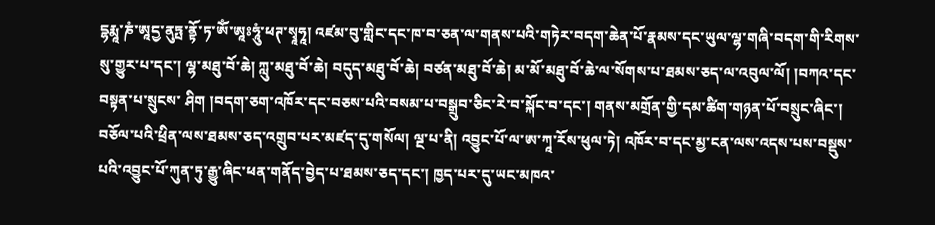དྷརྨཱ་ཎཾ་ཨཱདྱ་ནུཏྤ་ནྟོ་ཏ་ཨོཾ་ཨཱཿཧཱུཾ་ཕཊ་སྭཱཧཱ། འཛམ་བུ་གླིང་དང་ཁ་བ་ཅན་ལ་གནས་པའི་གཏེར་བདག་ཆེན་པོ་རྣམས་དང་ཡུལ་ལྷ་གཞི་བདག་གི་རིགས་སུ་གྱུར་པ་དང་། ལྷ་མཐུ་བོ་ཆེ། ཀླུ་མཐུ་བོ་ཆེ། བདུད་མཐུ་བོ་ཆེ། བཙན་མཐུ་བོ་ཆེ། མ་མོ་མཐུ་བོ་ཆེ་ལ་སོགས་པ་ཐམས་ཅད་ལ་འབུལ་ལོ། །བཀའ་དང་བསྟན་པ་སྲུངས་ ཤིག །བདག་ཅག་འཁོར་དང་བཅས་པའི་བསམ་པ་བསྒྲུབ་ཅིང་རེ་བ་སྐོང་བ་དང་། གནས་མགྲོན་གྱི་དམ་ཚིག་གཉན་པོ་བསྲུང་ཞིང་། བཅོལ་པའི་ཕྲིན་ལས་ཐམས་ཅད་འགྲུབ་པར་མཛད་དུ་གསོལ། ལྔ་པ་ནི། འབྱུང་པོ་ལ་ཨ་ཀཱ་རོས་ཕུལ་ཏེ། འཁོར་བ་དང་མྱ་ངན་ལས་འདས་པས་བསྡུས་པའི་འབྱུང་པོ་ཀུན་ཏུ་རྒྱུ་ཞིང་ཕན་གནོད་བྱེད་པ་ཐམས་ཅད་དང་། ཁྱད་པར་དུ་ཡང་མཁའ་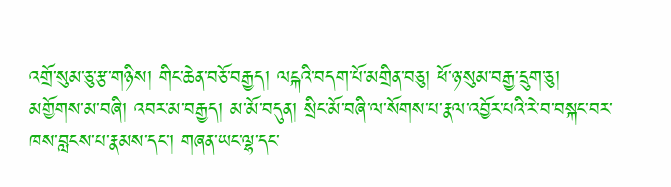འགྲོ་སུམ་ཅུ་རྩ་གཉིས། གིང་ཆེན་བཅོ་བརྒྱད། ལངྐའི་བདག་པོ་མགྲིན་བཅུ། ཕོ་ཉ་སུམ་བརྒྱ་དྲུག་ཅུ། མགྱོགས་མ་བཞི། འབར་མ་བརྒྱད། མ་མོ་བདུན། སྲིང་མོ་བཞི་ལ་སོགས་པ་རྣལ་འབྱོར་པའི་རེ་བ་བསྐང་བར་ཁས་བླངས་པ་རྣམས་དང་། གཞན་ཡང་ལྷ་དང་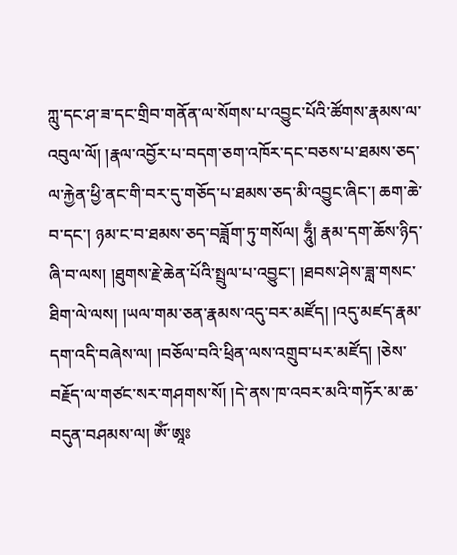ཀླུ་དང་ཤ་ཟ་དང་གྲིབ་གནོན་ལ་སོགས་པ་འབྱུང་པོའི་ཚོགས་རྣམས་ལ་འབུལ་ལོ། །རྣལ་འབྱོར་པ་བདག་ཅག་འཁོར་དང་བཅས་པ་ཐམས་ཅད་ལ་རྐྱེན་ཕྱི་ནང་གི་བར་དུ་གཅོད་པ་ཐམས་ཅད་མི་འབྱུང་ཞིང་། ཆག་ཆེ་བ་དང་། ཉམ་ང་བ་ཐམས་ཅད་བཟློག་ཏུ་གསོལ། ཧཱུྃ། རྣམ་དག་ཆོས་ཉིད་ཞི་བ་ལས། །ཐུགས་རྗེ་ཆེན་པོའི་སྤྲུལ་པ་འབྱུང་། །ཐབས་ཤེས་ཟླ་གསང་ཐིག་ལེ་ལས། །ཡལ་གམ་ཅན་རྣམས་འདུ་བར་མཛོད། །འདུ་མཛད་རྣམ་དག་འདི་བཞེས་ལ། །བཅོལ་བའི་ཕྲིན་ལས་འགྲུབ་པར་མཛོད། །ཅེས་བརྗོད་ལ་གཙང་སར་གཤགས་སོ། །དེ་ནས་ཁ་འབར་མའི་གཏོར་མ་ཆ་བདུན་བཤམས་ལ། ཨོཾ་ཨཱཿ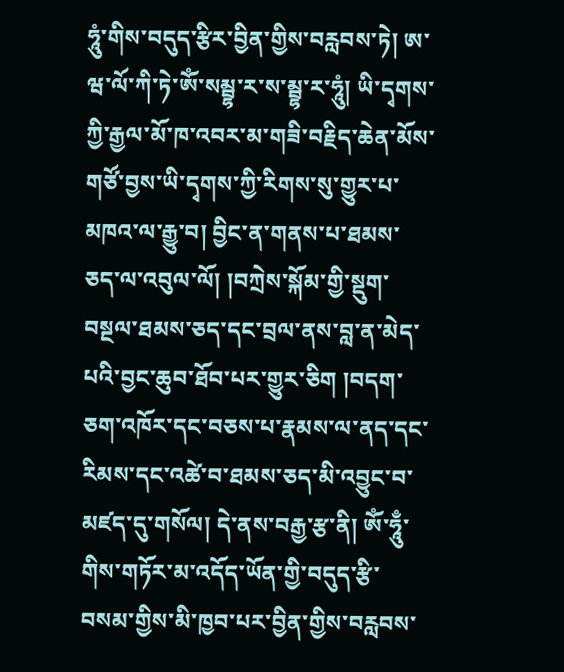ཧཱུཾ་གིས་བདུད་རྩིར་བྱིན་གྱིས་བརླབས་ཏེ། ཨ་ཝ་ལོ་ཀི་ཏེ་ཨོཾ་སམྦྷ་ར་ས་མྦྷ་ར་ཧཱུཾ། ཡི་དྭགས་ཀྱི་རྒྱལ་མོ་ཁ་འབར་མ་གཟི་བརྗིད་ཆེན་མོས་གཙོ་བྱས་ཡི་དྭགས་ཀྱི་རིགས་སུ་གྱུར་པ་མཁའ་ལ་རྒྱུ་བ། བྱིང་ན་གནས་པ་ཐམས་ཅད་ལ་འབུལ་ལོ། །བཀྲེས་སྐོམ་གྱི་སྡུག་བསྔལ་ཐམས་ཅད་དང་བྲལ་ནས་བླ་ན་མེད་པའི་བྱང་ཆུབ་ཐོབ་པར་གྱུར་ཅིག །བདག་ཅག་འཁོར་དང་བཅས་པ་རྣམས་ལ་ནད་དང་རིམས་དང་འཚེ་བ་ཐམས་ཅད་མི་འབྱུང་བ་མཛད་དུ་གསོལ། དེ་ནས་བརྒྱ་རྩ་ནི། ཨོཾ་ཧཱུྃ་གིས་གཏོར་མ་འདོད་ཡོན་གྱི་བདུད་རྩི་བསམ་གྱིས་མི་ཁྱབ་པར་བྱིན་གྱིས་བརླབས་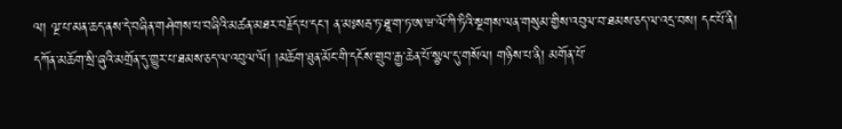ལ། ལྔ་པ་མན་ཆད་ནས་དེ་བཞིན་གཤེགས་པ་བཞིའི་མཚན་མཐར་བརྗོད་པ་དང་། ན་མཿསརྦ་ཏ་ཐཱ་ག་ཏ་ཨ་ཝ་ལོ་ཀི་ཏིའི་སྔགས་ལན་གསུམ་གྱིས་འབུལ་བ་ཐམས་ཅད་ལ་འདྲ་བས། དང་པོ་ནི། དཀོན་མཆོག་སྲི་ཞུའི་མགྲོན་དུ་གྱུར་པ་ཐམས་ཅད་ལ་འབུལ་ལོ། །མཆོག་ཐུན་མོང་གི་དངོས་གྲུབ་རྒྱ་ཆེན་པོ་སྩལ་དུ་གསོལ། གཉིས་པ་ནི། མགོན་པོ་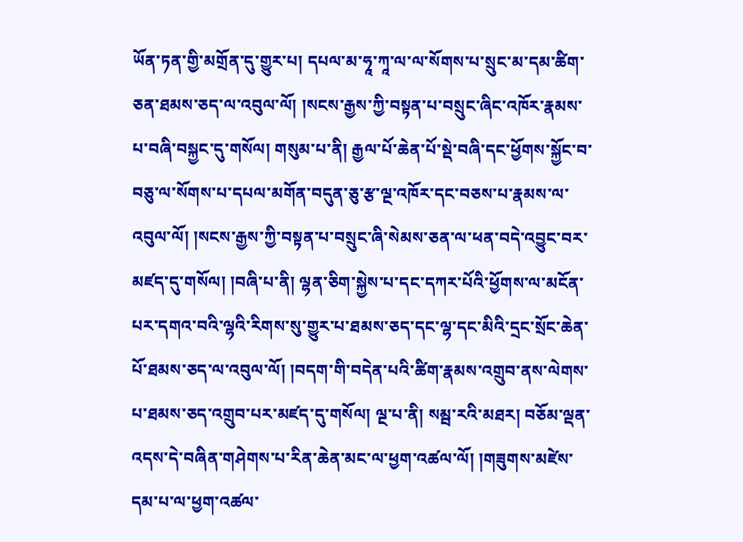ཡོན་ཏན་གྱི་མགྲོན་དུ་གྱུར་པ། དཔལ་མ་ཧཱ་ཀཱ་ལ་ལ་སོགས་པ་སྲུང་མ་དམ་ཚིག་ཅན་ཐམས་ཅད་ལ་འབུལ་ལོ། །སངས་རྒྱས་ཀྱི་བསྟན་པ་བསྲུང་ཞིང་འཁོར་རྣམས་པ་བཞི་བསྐྱང་དུ་གསོལ། གསུམ་པ་ནི། རྒྱལ་པོ་ཆེན་པོ་སྡེ་བཞི་དང་ཕྱོགས་སྐྱོང་བ་བཅུ་ལ་སོགས་པ་དཔལ་མགོན་བདུན་ཅུ་རྩ་ལྔ་འཁོར་དང་བཅས་པ་རྣམས་ལ་འབུལ་ལོ། །སངས་རྒྱས་ཀྱི་བསྟན་པ་བསྲུང་ཞི་སེམས་ཅན་ལ་ཕན་བདེ་འབྱུང་བར་མཛད་དུ་གསོལ། །བཞི་པ་ནི། ལྷན་ཅིག་སྐྱེས་པ་དང་དཀར་པོའི་ཕྱོགས་ལ་མངོན་པར་དགའ་བའི་ལྷའི་རིགས་སུ་གྱུར་པ་ཐམས་ཅད་དང་ལྷ་དང་མིའི་དྲང་སྲོང་ཆེན་པོ་ཐམས་ཅད་ལ་འབུལ་ལོ། །བདག་གི་བདེན་པའི་ཚིག་རྣམས་འགྲུབ་ནས་ལེགས་པ་ཐམས་ཅད་འགྲུབ་པར་མཛད་དུ་གསོལ། ལྔ་པ་ནི། སམྦ་རའི་མཐར། བཅོམ་ལྡན་འདས་དེ་བཞིན་གཤེགས་པ་རིན་ཆེན་མང་ལ་ཕྱག་འཚལ་ལོ། །གཟུགས་མཛེས་དམ་པ་ལ་ཕྱག་འཚལ་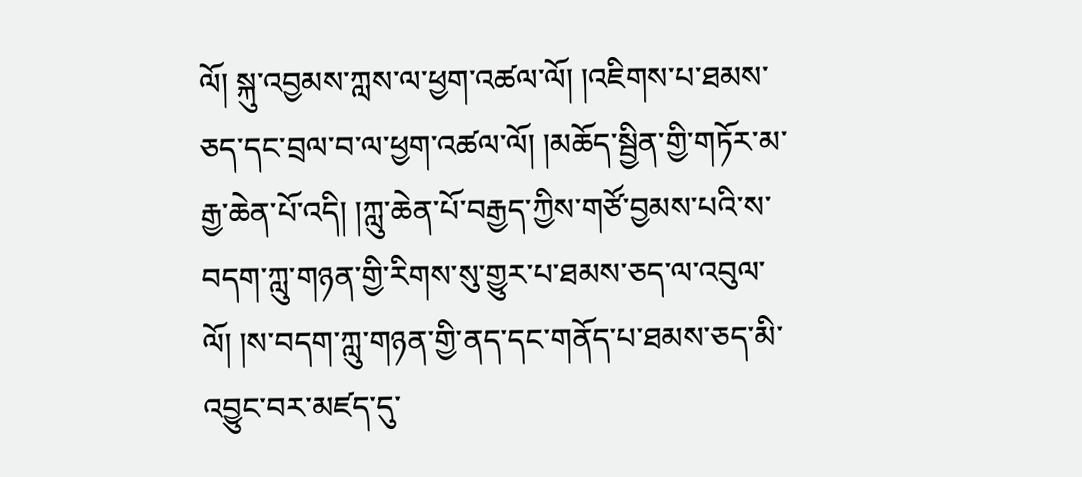ལོ། སྐུ་འབྱམས་ཀླས་ལ་ཕྱག་འཚལ་ལོ། །འཇིགས་པ་ཐམས་ཅད་དང་བྲལ་བ་ལ་ཕྱག་འཚལ་ལོ། །མཆོད་སྦྱིན་གྱི་གཏོར་མ་རྒྱ་ཆེན་པོ་འདི། །ཀླུ་ཆེན་པོ་བརྒྱད་ཀྱིས་གཙོ་བྱམས་པའི་ས་བདག་ཀླུ་གཉན་གྱི་རིགས་སུ་གྱུར་པ་ཐམས་ཅད་ལ་འབུལ་ལོ། །ས་བདག་ཀླུ་གཉན་གྱི་ནད་དང་གནོད་པ་ཐམས་ཅད་མི་འབྱུང་བར་མཛད་དུ་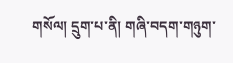གསོལ། དྲུག་པ་ནི། གཞི་བདག་གཉུག་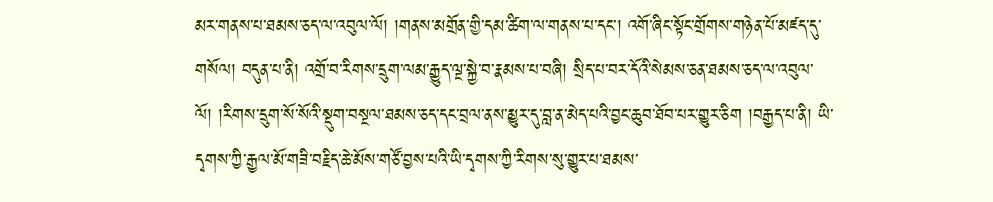མར་གནས་པ་ཐམས་ཅད་ལ་འབུལ་ལོ། །གནས་མགྲོན་གྱི་དམ་ཚིག་ལ་གནས་པ་དང་། འགོ་ཞིང་སྟོང་གྲོགས་གཉེན་པོ་མཛད་དུ་གསོལ། བདུན་པ་ནི། འགྲོ་བ་རིགས་དྲུག་ལམ་རྒྱུད་ལྔ་སྐྱེ་བ་རྣམས་པ་བཞི། སྲིད་པ་བར་དོའི་སེམས་ཅན་ཐམས་ཅད་ལ་འབུལ་ལོ། །རིགས་དྲུག་སོ་སོའི་སྡུག་བསྔལ་ཐམས་ཅད་དང་བྲལ་ནས་མྱུར་དུ་བླ་ན་མེད་པའི་བྱང་ཆུབ་ཐོབ་པར་གྱུར་ཅིག །བརྒྱད་པ་ནི། ཡི་དྭགས་ཀྱི་རྒྱལ་མོ་གཟི་བརྗིད་ཆེ་མོས་གཙོ་བྱས་པའི་ཡི་དྭགས་ཀྱི་རིགས་སུ་གྱུར་པ་ཐམས་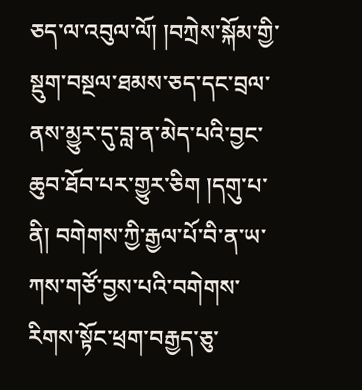ཅད་ལ་འབུལ་ལོ། །བཀྲེས་སྐོམ་གྱི་སྡུག་བསྔལ་ཐམས་ཅད་དང་བྲལ་ནས་མྱུར་དུ་བླ་ན་མེད་པའི་བྱང་ཆུབ་ཐོབ་པར་གྱུར་ཅིག །དགུ་པ་ནི། བགེགས་ཀྱི་རྒྱལ་པོ་བི་ན་ཡ་ཀས་གཙོ་བྱས་པའི་བགེགས་རིགས་སྟོང་ཕྲག་བརྒྱད་ཅུ་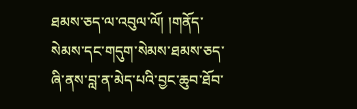ཐམས་ཅད་ལ་འབུལ་ལོ། །གནོད་སེམས་དང་གདུག་སེམས་ཐམས་ཅད་ཞི་ནས་བླ་ན་མེད་པའི་བྱང་ཆུབ་ཐོབ་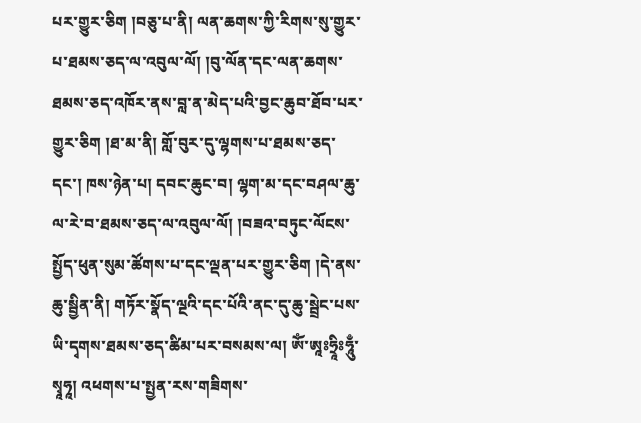པར་གྱུར་ཅིག །བཅུ་པ་ནི། ལན་ཆགས་ཀྱི་རིགས་སུ་གྱུར་པ་ཐམས་ཅད་ལ་འབུལ་ལོ། །བུ་ལོན་དང་ལན་ཆགས་ཐམས་ཅད་འཁོར་ནས་བླ་ན་མེད་པའི་བྱང་ཆུབ་ཐོབ་པར་གྱུར་ཅིག །ཐ་མ་ནི། གློ་བུར་དུ་ལྷགས་པ་ཐམས་ཅད་དང་། ཁས་ཉེན་པ། དབང་ཆུང་བ། ལྷག་མ་དང་བཤལ་ཆུ་ལ་རེ་བ་ཐམས་ཅད་ལ་འབུལ་ལོ། །བཟའ་བཏུང་ལོངས་སྤྱོད་ཕུན་སུམ་ཚོགས་པ་དང་ལྡན་པར་གྱུར་ཅིག །དེ་ནས་ཆུ་སྦྱིན་ནི། གཏོར་སྣོད་ལྔའི་དང་པོའི་ནང་དུ་ཆུ་སྦྲེང་པས་ཡི་དྭགས་ཐམས་ཅད་ཚིམ་པར་བསམས་ལ། ཨོཾ་ཨཱཿཧྲཱིཿཧཱུྃ་སྭཱཧཱ། འཕགས་པ་སྤྱན་རས་གཟིགས་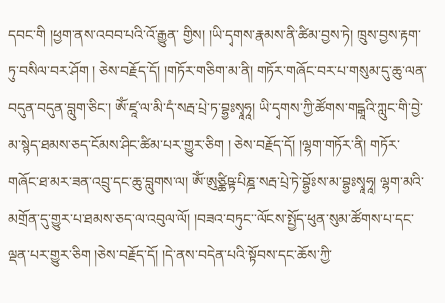དབང་གི །ཕྱག་ནས་འབབ་པའི་འོ་རྒྱུན་ གྱིས། །ཡི་དྭགས་རྣམས་ནི་ཚིམ་བྱས་ཏེ། ཁྲུས་བྱས་རྟག་ཏུ་བསིལ་བར་ཤོག ། ཅེས་བརྗོད་དོ། །གཏོར་གཅིག་མ་ནི། གཏོར་གཞོང་བར་པ་གསུམ་དུ་ཆུ་ལན་བདུན་བདུན་བླུག་ཅིང་། ཨོཾ་ཛཱ་ལ་མི་དཾ་སརྦ་པྲེ་ཏ་བྷྱཿསྭཱཧཱ། ཡི་དྭགས་ཀྱི་ཚོགས་གདྒཱའི་ཀླུང་གི་བྱེ་མ་སྙེད་ཐམས་ཅད་ངོམས་ཤིང་ཚིམ་པར་གྱུར་ཅིག ། ཅེས་བརྗོད་དོ། །ལྷག་གཏོར་ནི། གཏོར་གཞོང་ཐ་མར་ཟན་འབྲུ་དང་ཆུ་བླུགས་ལ། ཨོཾ་ཨུཙྪིཥྟ་པིཎྜ་སརྦ་པྲེ་ཏེ་བྷྱོཿས་མ་བྷྱཿསྭཱཧཱ། ལྷག་མའི་མགྲོན་དུ་གྱུར་པ་ཐམས་ཅད་ལ་འབུལ་ལོ། །བཟའ་བཏུང་་ལོངས་སྤྱོད་ཕུན་སུམ་ཚོགས་པ་དང་ལྡན་པར་གྱུར་ཅིག །ཅེས་བརྗོད་དོ། །དེ་ནས་བདེན་པའི་སྟོབས་དང་ཆོས་ཀྱི་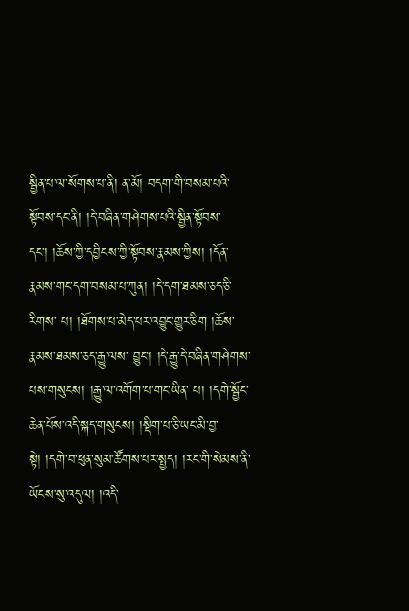སྦྱིན་པ་ལ་སོགས་པ་ནི། ན་མོ། བདག་གི་བསམ་པའི་སྟོབས་དང་ནི། །དེ་བཞིན་གཤེགས་པའི་སྦྱིན་སྟོབས་དང་། །ཆོས་ཀྱི་དབྱིངས་ཀྱི་སྟོབས་རྣམས་ཀྱིས། །དོན་རྣམས་གང་དག་བསམ་པ་ཀུན། །དེ་དག་ཐམས་ཅད་ཅི་རིགས་ པ། །ཐོགས་པ་མེད་པར་འབྱུང་གྱུར་ཅིག །ཆོས་རྣམས་ཐམས་ཅད་རྒྱུ་ལས་ བྱུང་། །དེ་རྒྱུ་དེ་བཞིན་གཤེགས་པས་གསུངས། །རྒྱུ་ལ་འགོག་པ་གང་ཡིན་ པ། །དགེ་སྦྱོང་ཆེན་པོས་འདི་སྐད་གསུངས། །སྡིག་པ་ཅི་ཡང་མི་བྱ་སྟེ། །དགེ་བ་ཕུན་སུམ་ཚོགས་པར་སྤྱད། །རང་གི་སེམས་ནི་ཡོངས་སུ་འདུལ། །འདི་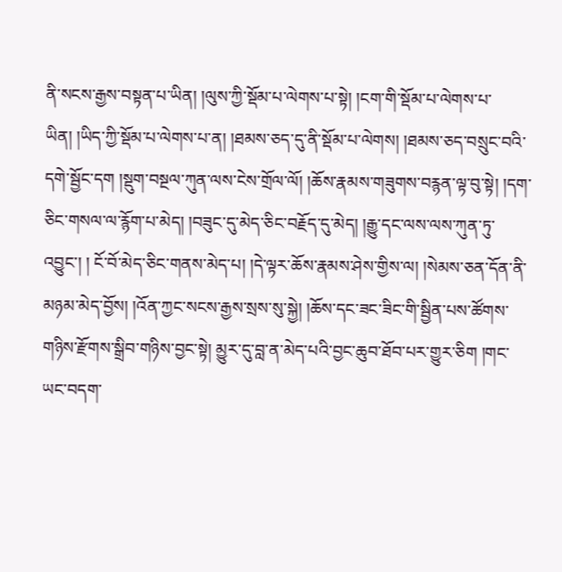ནི་སངས་རྒྱས་བསྟན་པ་ཡིན། །ལུས་ཀྱི་སྡོམ་པ་ལེགས་པ་སྟེ། །ངག་གི་སྡོམ་པ་ལེགས་པ་ཡིན། །ཡིད་ཀྱི་སྡོམ་པ་ལེགས་པ་ན། །ཐམས་ཅད་དུ་ནི་སྡོམ་པ་ལེགས། །ཐམས་ཅད་བསྲུང་བའི་དགེ་སྦྱོང་དག །སྡུག་བསྔལ་ཀུན་ལས་ངེས་གྲོལ་ལོ། །ཆོས་རྣམས་གཟུགས་བརྙན་ལྟ་བུ་སྟེ། །དག་ཅིང་གསལ་ལ་རྙོག་པ་མེད། །བཟུང་དུ་མེད་ཅིང་བརྗོད་དུ་མེད། །རྒྱུ་དང་ལས་ལས་ཀུན་ཏུ་འབྱུང་། ། ངོ་བོ་མེད་ཅིང་གནས་མེད་པ། །དེ་ལྟར་ཆོས་རྣམས་ཤེས་གྱིས་ལ། །སེམས་ཅན་དོན་ནི་མཉམ་མེད་བྱོས། །འོན་ཀྱང་སངས་རྒྱས་སྲས་སུ་སྐྱེ། །ཆོས་དང་ཟང་ཟིང་གི་སྦྱིན་པས་ཚོགས་གཉིས་རྫོགས་སྒྲིབ་གཉིས་བྱང་སྟེ། མྱུར་དུ་བླ་ན་མེད་པའི་བྱང་ཆུབ་ཐོབ་པར་གྱུར་ཅིག །གང་ཡང་བདག་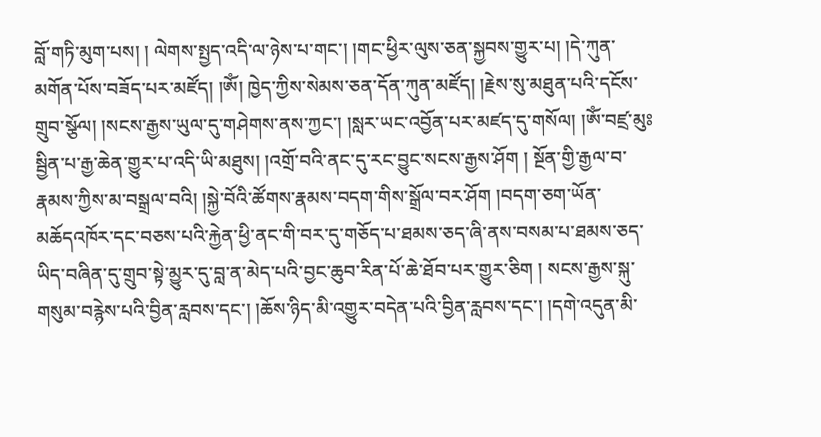བློ་གཏི་མུག་པས། ། ལེགས་སྤྱད་འདི་ལ་ཉེས་པ་གང་། །གང་ཕྱིར་ལུས་ཅན་སྐྱབས་གྱུར་པ། །དེ་ཀུན་མགོན་པོས་བཟོད་པར་མཛོད། །ཨོཾ། ཁྱེད་ཀྱིས་སེམས་ཅན་དོན་ཀུན་མཛོད། །རྗེས་སུ་མཐུན་པའི་དངོས་གྲུབ་སྩོལ། །སངས་རྒྱས་ཡུལ་དུ་གཤེགས་ནས་ཀྱང་། །སླར་ཡང་འབྱོན་པར་མཛད་དུ་གསོལ། །ཨོཾ་བཛྲ་མུཿ སྦྱིན་པ་རྒྱ་ཆེན་གྱུར་པ་འདི་ཡི་མཐུས། །འགྲོ་བའི་ནང་དུ་རང་བྱུང་སངས་རྒྱས་ཤོག ། སྔོན་གྱི་རྒྱལ་བ་རྣམས་ཀྱིས་མ་བསྒྲལ་བའི། །སྐྱེ་བོའི་ཚོགས་རྣམས་བདག་གིས་སྒྲོལ་བར་ཤོག །བདག་ཅག་ཡོན་མཆོདའཁོར་དང་བཅས་པའི་རྐྱེན་ཕྱི་ནང་གི་བར་དུ་གཅོད་པ་ཐམས་ཅད་ཞི་ནས་བསམ་པ་ཐམས་ཅད་ཡིད་བཞིན་དུ་གྲུབ་སྟེ་མྱུར་དུ་བླ་ན་མེད་པའི་བྱང་ཆུབ་རིན་པོ་ཆེ་ཐོབ་པར་གྱུར་ཅིག ། སངས་རྒྱས་སྐུ་གསུམ་བརྙེས་པའི་བྱིན་རླབས་དང་། །ཆོས་ཉིད་མི་འགྱུར་བདེན་པའི་བྱིན་རླབས་དང་། །དགེ་འདུན་མི་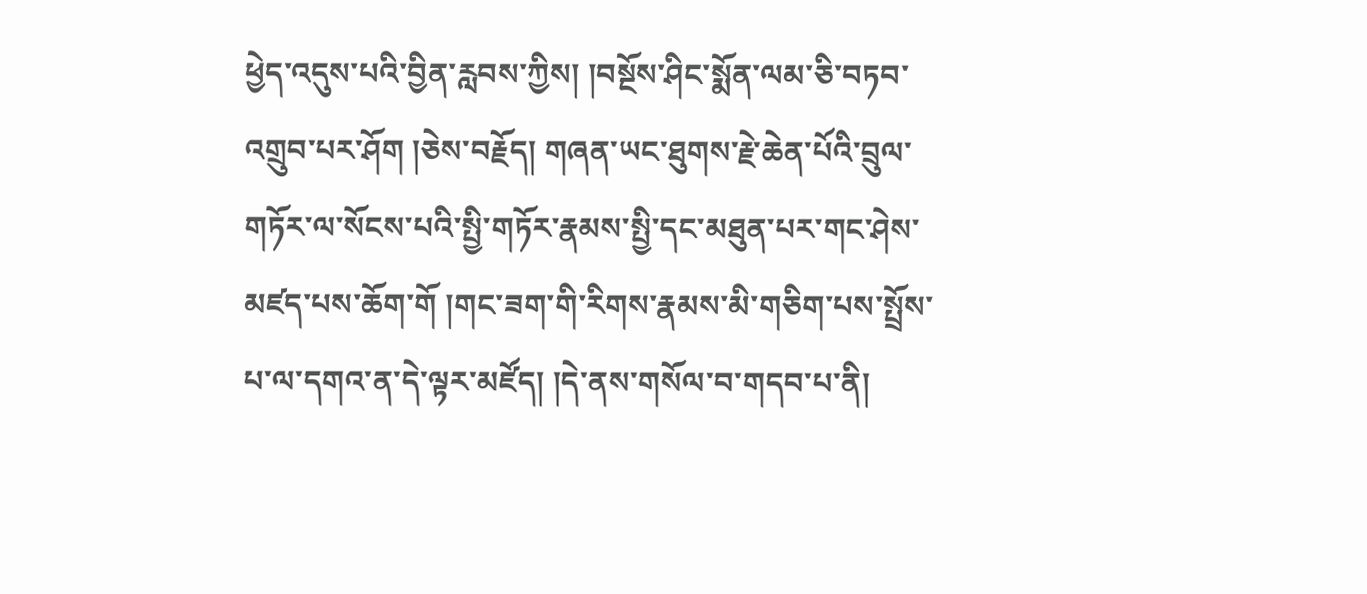ཕྱེད་འདུས་པའི་བྱིན་རླབས་ཀྱིས། །བསྔོས་ཤིང་སྨོན་ལམ་ཅི་བཏབ་འགྲུབ་པར་ཤོག །ཅེས་བརྗོད། གཞན་ཡང་ཐུགས་རྗེ་ཆེན་པོའི་བྲུལ་གཏོར་ལ་སོངས་པའི་སྤྱི་གཏོར་རྣམས་སྤྱི་དང་མཐུན་པར་གང་ཤེས་མཛད་པས་ཆོག་གོ །གང་ཟག་གི་རིགས་རྣམས་མི་གཅིག་པས་སྤྲོས་པ་ལ་དགའ་ན་དེ་ལྟར་མཛོད། །དེ་ནས་གསོལ་བ་གདབ་པ་ནི།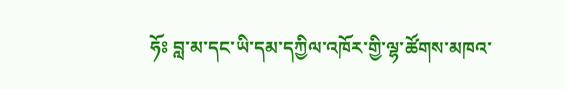ཧོཿ བླ་མ་དང་ཡི་དམ་དཀྱིལ་འཁོར་གྱི་ལྷ་ཚོགས་མཁའ་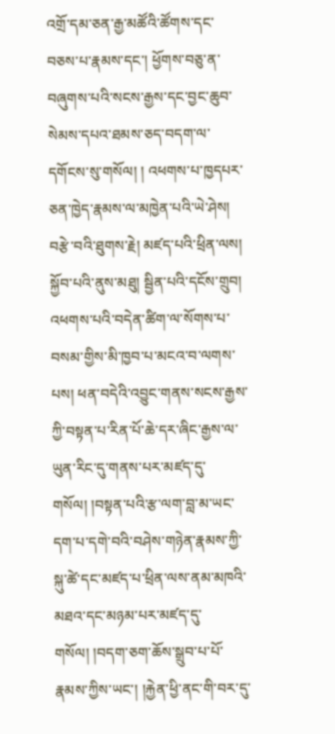འགྲོ་དམ་ཅན་རྒྱ་མཚོའི་ཚོགས་དང་བཅས་པ་རྣམས་དང་། ཕྱོགས་བཅུ་ན་བཞུགས་པའི་སངས་རྒྱས་དང་བྱང་ཆུབ་སེམས་དཔའ་ཐམས་ཅད་བདག་ལ་དགོངས་སུ་གསོལ། ། འཕགས་པ་ཁྱདཔར་ཅན་ཁྱེད་རྣམས་ལ་མཁྱེན་པའི་ཡེ་ཤེས། བརྩེ་བའི་ཐུགས་རྗེ། མཛད་པའི་ཕྲིན་ལས། སྐྱོབ་པའི་ནུས་མཐུ། སྦྱིན་པའི་དངོས་གྲུབ། འཕགས་པའི་བདེན་ཚིག་ལ་སོགས་པ་བསམ་གྱིས་མི་ཁྱབ་པ་མངའ་བ་ལགས་པས། ཕན་བདེའི་འབྱུང་གནས་སངས་རྒྱས་ཀྱི་བསྟན་པ་རིན་པོ་ཆེ་དར་ཞིང་རྒྱས་ལ་ཡུན་རིང་དུ་གནས་པར་མཛད་དུ་གསོལ། །བསྟན་པའི་རྩ་ལག་བླ་མ་ཡང་དག་པ་དགེ་བའི་བཤེས་གཉེན་རྣམས་ཀྱི་སྐུ་ཚེ་དང་མཛད་པ་ཕྲིན་ལས་ནམ་མཁའི་མཐའ་དང་མཉམ་པར་མཛད་དུ་གསོལ། །བདག་ཅག་ཆོས་སྒྲུབ་པ་པོ་རྣམས་ཀྱིས་ཡང་། །རྐྱེན་ཕྱི་ནང་གི་བར་དུ་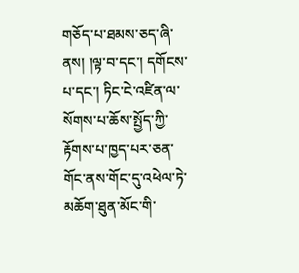གཅོད་པ་ཐམས་ཅད་ཞི་ ནས། །ལྟ་བ་དང་། དགོངས་པ་དང་། ཏིང་ངེ་འཛིན་ལ་སོགས་པ་ཆོས་སྤྱོད་ཀྱི་རྟོགས་པ་ཁྱད་པར་ཅན་གོང་ནས་གོང་དུ་འཕེལ་ཏེ་མཆོག་ཐུན་མོང་གི་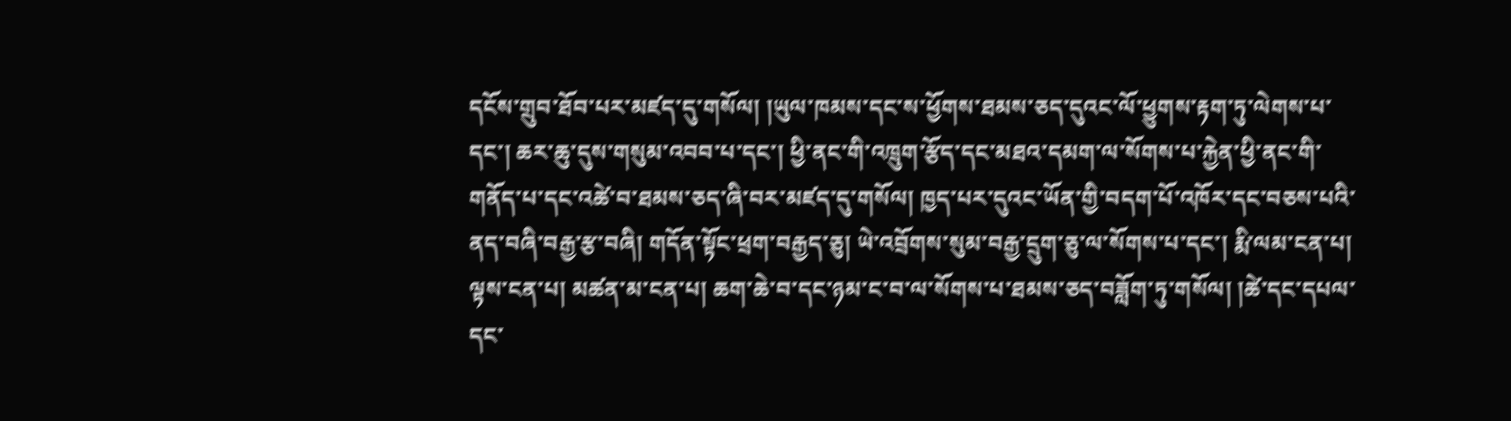དངོས་གྲུབ་ཐོབ་པར་མཛད་དུ་གསོལ། །ཡུལ་ཁམས་དང་ས་ཕྱོགས་ཐམས་ཅད་དུའང་ལོ་ཕྱུགས་རྟག་ཏུ་ལེགས་པ་དང་། ཆར་ཆུ་དུས་གསུམ་འབབ་པ་དང་། ཕྱི་ནང་གི་འཁྲུག་རྩོད་དང་མཐའ་དམག་ལ་སོགས་པ་རྐྱེན་ཕྱི་ནང་གི་གནོད་པ་དང་འཚེ་བ་ཐམས་ཅད་ཞི་བར་མཛད་དུ་གསོལ། ཁྱད་པར་དུའང་ཡོན་གྱི་བདག་པོ་འཁོར་དང་བཅས་པའི་ནད་བཞི་བརྒྱ་རྩ་བཞི། གདོན་སྟོང་ཕྲག་བརྒྱད་ཅུ། ཡེ་འབྲོགས་སུམ་བརྒྱ་དྲུག་ཅུ་ལ་སོགས་པ་དང་། རྨི་ལམ་ངན་པ། ལྟས་ངན་པ། མཚན་མ་ངན་པ། ཆག་ཆེ་བ་དང་ཉམ་ང་བ་ལ་སོགས་པ་ཐམས་ཅད་བཟློག་ཏུ་གསོལ། །ཚེ་དང་དཔལ་དང་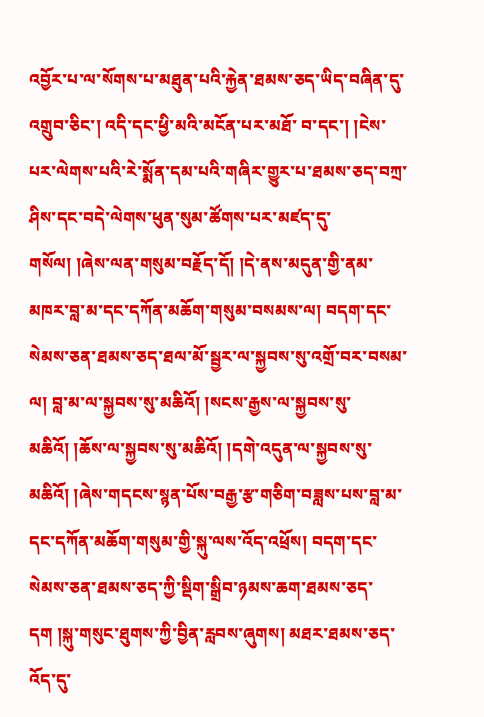འབྱོར་པ་ལ་སོགས་པ་མཐུན་པའི་རྐྱེན་ཐམས་ཅད་ཡིད་བཞིན་དུ་འགྲུབ་ཅིང་། འདི་དང་ཕྱི་མའི་མངོན་པར་མཐོ་ བ་དང་། །ངེས་པར་ལེགས་པའི་རེ་སྨོན་དམ་པའི་གཞིར་གྱུར་པ་ཐམས་ཅད་བཀྲ་ཤིས་དང་བདེ་ལེགས་ཕུན་སུམ་ཚོགས་པར་མཛད་དུ་གསོལ། །ཞེས་ལན་གསུམ་བརྗོད་དོ། །དེ་ནས་མདུན་གྱི་ནམ་མཁར་བླ་མ་དང་དཀོན་མཆོག་གསུམ་བསམས་ལ། བདག་དང་སེམས་ཅན་ཐམས་ཅད་ཐལ་མོ་སྦྱར་ལ་སྐྱབས་སུ་འགྲོ་བར་བསམ་ལ། བླ་མ་ལ་སྐྱབས་སུ་མཆིའོ། །སངས་རྒྱས་ལ་སྐྱབས་སུ་མཆིའོ། །ཆོས་ལ་སྐྱབས་སུ་མཆིའོ། །དགེ་འདུན་ལ་སྐྱབས་སུ་མཆིའོ། །ཞེས་གདངས་སྙན་པོས་བརྒྱ་རྩ་གཅིག་བཟླས་པས་བླ་མ་དང་དཀོན་མཆོག་གསུམ་གྱི་སྐུ་ལས་འོད་འཕྲོས། བདག་དང་སེམས་ཅན་ཐམས་ཅད་ཀྱི་སྡིག་སྒྲིབ་ཉམས་ཆག་ཐམས་ཅད་དག །སྐུ་གསུང་ཐུགས་ཀྱི་བྱིན་རླབས་ཞུགས། མཐར་ཐམས་ཅད་འོད་དུ་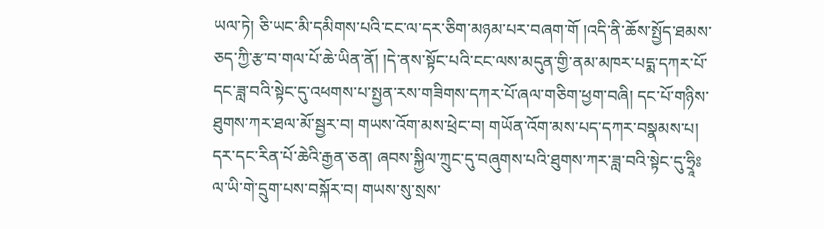ཡལ་ཏེ། ཅི་ཡང་མི་དམིགས་པའི་ངང་ལ་དར་ཅིག་མཉམ་པར་བཞག་གོ །འདི་ནི་ཆོས་སྤྱོད་ཐམས་ཅད་ཀྱི་རྩ་བ་གལ་པོ་ཆེ་ཡིན་ནོ། །དེ་ནས་སྟོང་པའི་ངང་ལས་མདུན་གྱི་ནམ་མཁར་པདྨ་དཀར་པོ་དང་ཟླ་བའི་སྟེང་དུ་འཕགས་པ་སྤྱན་རས་གཟིགས་དཀར་པོ་ཞལ་གཅིག་ཕྱག་བཞི། དང་པོ་གཉིས་ཐུགས་ཀར་ཐལ་མོ་སྦྱར་བ། གཡས་འོག་མས་ཕྲེང་བ། གཡོན་འོག་མས་པད་དཀར་བསྣམས་པ། དར་དང་རིན་པོ་ཆེའི་རྒྱན་ཅན། ཞབས་སྐྱིལ་ཀྲུང་དུ་བཞུགས་པའི་ཐུགས་ཀར་ཟླ་བའི་སྟེང་དུ་ཧྲཱིཿལ་ཡི་གེ་དྲུག་པས་བསྐོར་བ། གཡས་སུ་སྲས་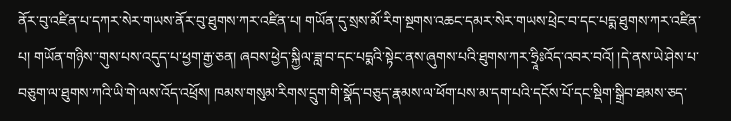ནོར་བུ་འཛིན་པ་དཀར་སེར་གཡས་ནོར་བུ་ཐུགས་ཀར་འཛིན་པ། གཡོན་དུ་སྲས་མོ་རིག་སྔགས་འཆང་དམར་སེར་གཡས་ཕྲེང་བ་དང་པདྨ་ཐུགས་ཀར་འཛིན་པ། གཡོན་གཉིས་་གུས་པས་འདུད་པ་ཕྱག་རྒྱ་ཅན། ཞབས་ཕྱེད་སྐྱིལ་ཟླ་བ་དང་པདྨའི་སྟེང་ནས་ཞུགས་པའི་ཐུགས་ཀར་ཧྲཱིཿའོད་འབར་བའོ། །དེ་ནས་ཡེ་ཤེས་པ་བཅུག་ལ་ཐུགས་ཀའི་ཡི་གེ་ལས་འོད་འཕྲོས། ཁམས་གསུམ་རིགས་དྲུག་གི་སྣོད་བཅུད་རྣམས་ལ་ཕོག་པས་མ་དག་པའི་དངོས་པོ་དང་སྡིག་སྒྲིབ་ཐམས་ཅད་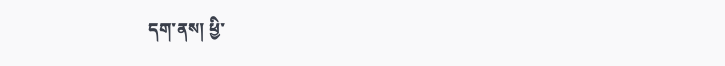དག་ནས། ཕྱི་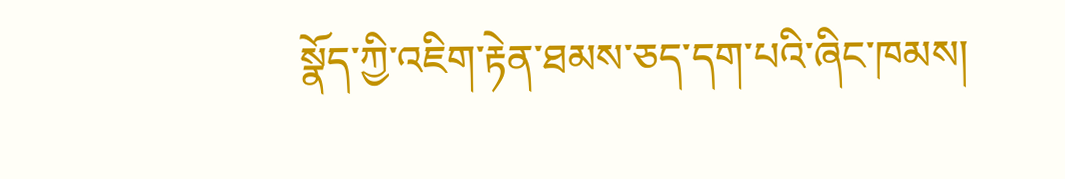སྣོད་ཀྱི་འཇིག་རྟེན་ཐམས་ཅད་དག་པའི་ཞིང་ཁམས།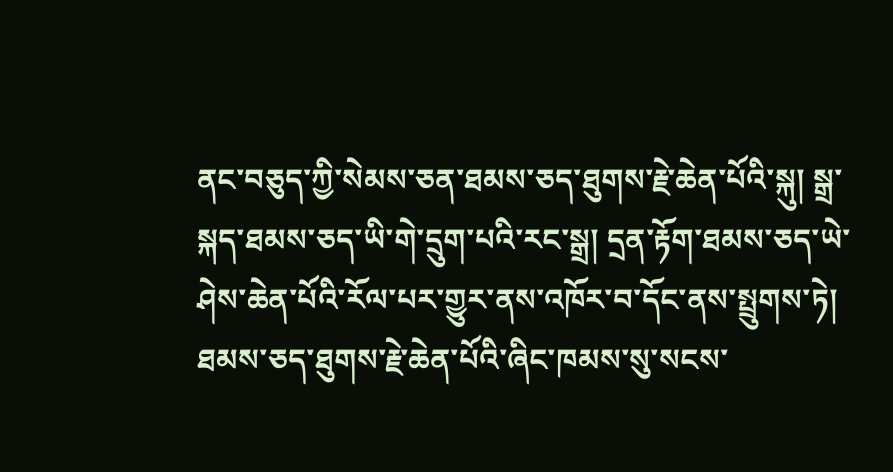ནང་བཅུད་ཀྱི་སེམས་ཅན་ཐམས་ཅད་ཐུགས་རྗེ་ཆེན་པོའི་སྐུ། སྒྲ་སྐད་ཐམས་ཅད་ཡི་གེ་དྲུག་པའི་རང་སྒྲ། དྲན་རྟོག་ཐམས་ཅད་ཡེ་ཤེས་ཆེན་པོའི་རོལ་པར་གྱུར་ནས་འཁོར་བ་དོང་ནས་སྤྲུགས་ཏེ། ཐམས་ཅད་ཐུགས་རྗེ་ཆེན་པོའི་ཞིང་ཁམས་སུ་སངས་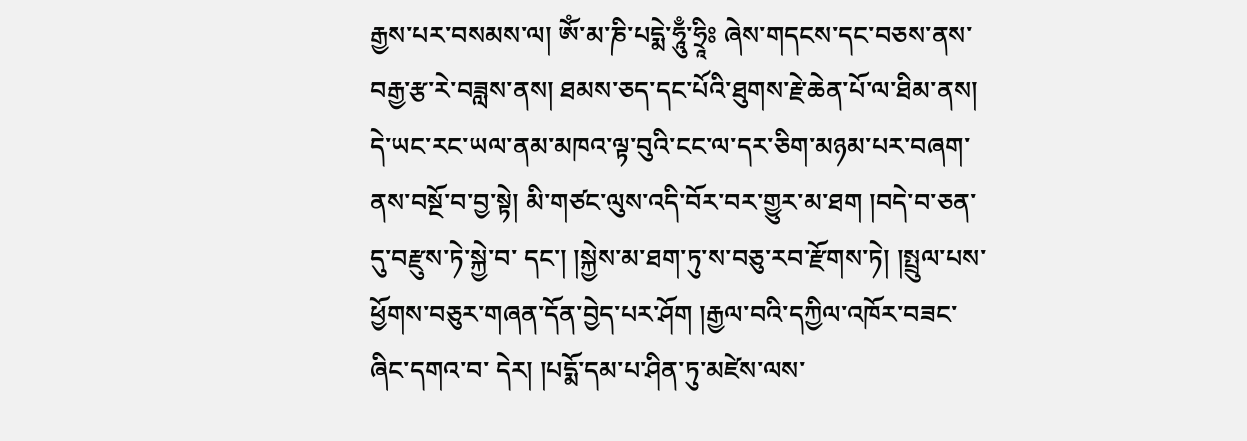རྒྱས་པར་བསམས་ལ། ཨོཾ་མ་ཎི་པདྨེ་ཧཱུྃ་ཧྲཱིཿ ཞེས་གདངས་དང་བཅས་ནས་བརྒྱ་རྩ་རེ་བཟླས་ནས། ཐམས་ཅད་དང་པོའི་ཐུགས་རྗེ་ཆེན་པོ་ལ་ཐིམ་ནས། དེ་ཡང་རང་ཡལ་ནམ་མཁའ་ལྟ་བུའི་ངང་ལ་དར་ཅིག་མཉམ་པར་བཞག་ནས་བསྔོ་བ་བྱ་སྟེ། མི་གཙང་ལུས་འདི་བོར་བར་གྱུར་མ་ཐག །བདེ་བ་ཅན་དུ་བརྫུས་ཏེ་སྐྱེ་བ་ དང་། །སྐྱེས་མ་ཐག་ཏུ་ས་བཅུ་རབ་རྫོགས་ཏེ། །སྤྲུལ་པས་ཕྱོགས་བཅུར་གཞན་དོན་བྱེད་པར་ཤོག །རྒྱལ་བའི་དཀྱིལ་འཁོར་བཟང་ཞིང་དགའ་བ་ དེར། །པདྨོ་དམ་པ་ཤིན་ཏུ་མཛེས་ལས་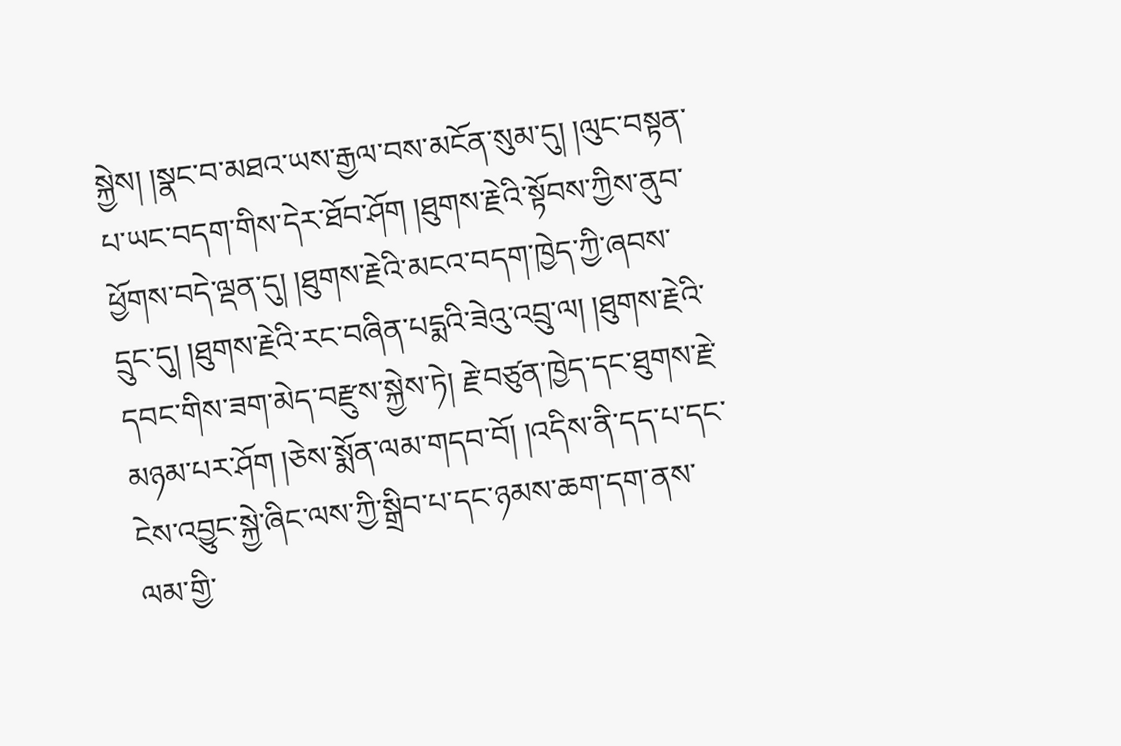སྐྱེས། །སྣང་བ་མཐའ་ཡས་རྒྱལ་བས་མངོན་སུམ་དུ། །ལུང་བསྟན་པ་ཡང་བདག་གིས་དེར་ཐོབ་ཤོག །ཐུགས་རྗེའི་སྟོབས་ཀྱིས་ནུབ་ཕྱོགས་བདེ་ལྡན་དུ། །ཐུགས་རྗེའི་མངའ་བདག་ཁྱེད་ཀྱི་ཞབས་དྲུང་དུ། །ཐུགས་རྗེའི་རང་བཞིན་པདྨའི་ཟེའུ་འབྲུ་ལ། །ཐུགས་རྗེའི་དབང་གིས་ཟག་མེད་བརྫུས་སྐྱེས་ཏེ། རྗེ་བཙུན་ཁྱེད་དང་ཐུགས་རྗེ་མཉམ་པར་ཤོག །ཅེས་སྨོན་ལམ་གདབ་བོ། །འདིས་ནི་དད་པ་དང་ངེས་འབྱུང་སྐྱེ་ཞིང་ལས་ཀྱི་སྒྲིབ་པ་དང་ཉམས་ཆག་དག་ནས་ལམ་གྱི་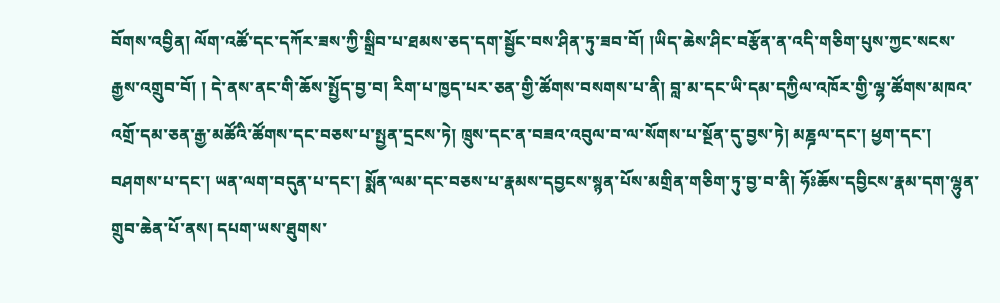བོགས་འབྱིན། ལོག་འཚོ་དང་དཀོར་ཟས་ཀྱི་སྒྲིབ་པ་ཐམས་ཅད་དག་སྦྱོང་བས་ཤིན་ཏུ་ཟབ་བོ། །ཡིད་ཆེས་ཤིང་བརྩོན་ན་འདི་གཅིག་པུས་ཀྱང་སངས་རྒྱས་འགྲུབ་བོ། ། དེ་ནས་ནང་གི་ཆོས་སྤྱོད་བྱ་བ། རིག་པ་ཁྱད་པར་ཅན་གྱི་ཚོགས་བསགས་པ་ནི། བླ་མ་དང་ཡི་དམ་དཀྱིལ་འཁོར་གྱི་ལྷ་ཚོགས་མཁའ་འགྲོ་དམ་ཅན་རྒྱ་མཚོའི་ཚོགས་དང་བཅས་པ་སྤྱན་དྲངས་ཏེ། ཁྲུས་དང་ན་བཟའ་འབུལ་བ་ལ་སོགས་པ་སྔོན་དུ་བྱས་ཏེ། མཎྜལ་དང་། ཕྱག་དང་། བཤགས་པ་དང་། ཡན་ལག་བདུན་པ་དང་། སྨོན་ལམ་དང་བཅས་པ་རྣམས་དབྱངས་སྙན་པོས་མགྲིན་གཅིག་ཏུ་བྱ་བ་ནི། ཧོཿཆོས་དབྱིངས་རྣམ་དག་ལྷུན་གྲུབ་ཆེན་པོ་ནས། དཔག་ཡས་ཐུགས་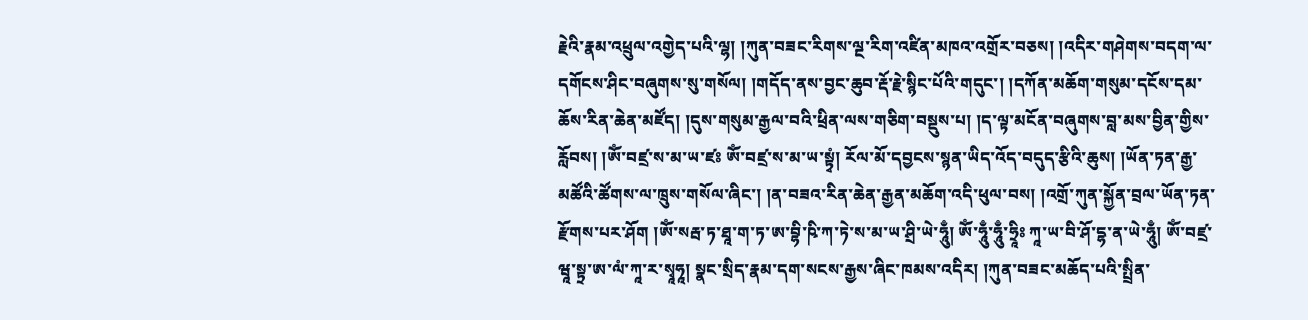རྗེའི་རྣམ་འཕྲུལ་འགྱེད་པའི་ལྷ། །ཀུན་བཟང་རིགས་ལྔ་རིག་འཛིན་མཁའ་འགྲོར་བཅས། །འདིར་གཤེགས་བདག་ལ་དགོངས་ཤིང་བཞུགས་སུ་གསོལ། །གདོད་ནས་བྱང་ཆུབ་རྡོ་རྗེ་སྙིང་པོའི་གདུང་། །དཀོན་མཆོག་གསུམ་དངོས་དམ་ཆོས་རིན་ཆེན་མཛོད། །དུས་གསུམ་རྒྱལ་བའི་ཕྲིན་ལས་གཅིག་བསྡུས་པ། །ད་ལྟ་མངོན་བཞུགས་བླ་མས་བྱིན་གྱིས་རློབས། །ཨོཾ་བཛྲ་ས་མ་ཡ་ཛཿ ཨོཾ་བཛྲ་ས་མ་ཡ་སྟྭཾ། རོལ་མོ་དབྱངས་སྙན་ཡིད་འོད་བདུད་རྩིའི་ཆུས། །ཡོན་ཏན་རྒྱ་མཚོའི་ཚོགས་ལ་ཁྲུས་གསོལ་ཞིང་། །ན་བཟའ་རིན་ཆེན་རྒྱན་མཆོག་འདི་ཕུལ་བས། །འགྲོ་ཀུན་སྐྱོན་བྲལ་ཡོན་ཏན་རྫོགས་པར་ཤོག །ཨོཾ་སརྦ་ཏ་ཐཱ་ག་ཏ་ཨ་བྷི་ཥི་ཀ་ཏེ་ས་མ་ཡ་ཤྲི་ཡེ་ཧཱུྃ། ཨོཾ་ཧཱུྃ་ཧཱུྃ་ཧྲཱིཿ ཀཱ་ཡ་བི་ཤོ་དྷ་ན་ཡེ་ཧཱུྃ། ཨོཾ་བཛྲ་ཝཱ་སྟྲ་ཨ་ལཾ་ཀཱ་ར་སྭཱཧཱ། སྣང་སྲིད་རྣམ་དག་སངས་རྒྱས་ཞིང་ཁམས་འདིར། །ཀུན་བཟང་མཆོད་པའི་སྤྲིན་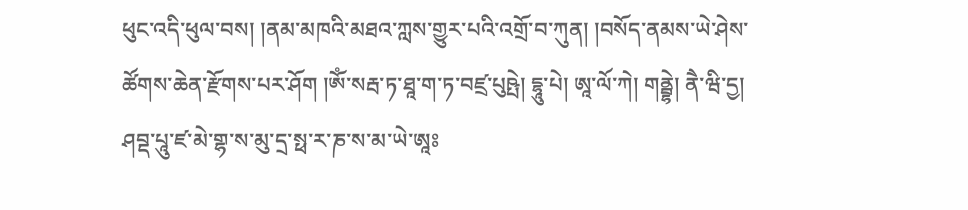ཕུང་འདི་ཕུལ་བས། །ནམ་མཁའི་མཐའ་ཀླས་གྱུར་པའི་འགྲོ་བ་ཀུན། །བསོད་ནམས་ཡེ་ཤེས་ཚོགས་ཆེན་རྫོགས་པར་ཤོག །ཨོཾ་སརྦ་ཏ་ཐཱ་ག་ཏ་བཛྲ་པུཥྤེ། དྷཱུ་པེ། ཨཱ་ལོ་ཀེ། གནྦྷེ། ནཻ་ཝི་དྱ། ཤབྡ་པཱུ་ཛ་མེ་གྷ་ས་མུ་དྲ་སྥ་ར་ཎ་ས་མ་ཡེ་ཨཱཿ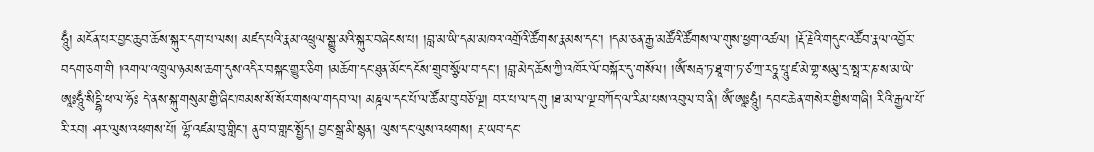ཧཱུྃ། མངོན་པར་བྱང་ཆུབ་ཆོས་སྐུར་དག་པ་ལས། མཛད་པའི་རྣམ་འཕྲུལ་སྒྱུ་མའི་སྐུར་བཞེངས་པ། །བླ་མ་ཡི་དམ་མཁའ་འགྲོའི་ཚོགས་རྣམས་དང་། །དམ་ཅན་རྒྱ་མཚོའི་ཚོགས་ལ་གུས་ཕྱག་འཚལ། །རྡོ་རྗེའི་གདུང་འཚོབ་རྣལ་འབྱོར་བདག་ཅག་གི །འགལ་འཁྲུལ་ཉམས་ཆག་དུས་འདིར་བསྐང་གྱུར་ཅིག །མཆོག་དང་ཐུན་མོང་དངོས་གྲུབ་སྩོལ་བ་དང་། །བླ་མེད་ཆོས་ཀྱི་འཁོར་ལོ་བསྐོར་དུ་གསོལ། །ཨོཾ་སརྦ་ཏ་ཐཱ་ག་ཏ་ཙ་ཀྲ་རཏྣ་པཱུ་ཛ་མེ་གྷ་སམུ་དྲ་སྥ་ར་ཎ་ས་མ་ཡེ་ཨཱཿཧཱུྃ་སིདྡྷི་ཕ་ལ་ཧོཿ དེ་ནས་སྐུ་གསུམ་གྱི་ཞིང་ཁམས་སོ་སོར་གསལ་གདབ་ལ། མཎྜལ་དང་པོ་ལ་ཚོམ་བུ་བཅོ་ལྔ། བར་པ་ལ་དགུ །ཐ་མ་ལ་ལྔ་བཀོད་ལ་རིམ་པས་འབུལ་བ་ནི། ཨོཾ་ཨཱཿཧཱུཾ། དབང་ཆེན་གསེར་གྱིས་གཞི། རིའི་རྒྱལ་པོ་རི་རབ། ཤར་ལུས་འཕགས་པོ། ལྷོ་འཛམ་བུ་གླིང་། ནུབ་བ་གླང་སྤྱོད། བྱང་སྒྲ་མི་སྙན། ལུས་དང་ལུས་འཕགས། རྔ་ཡབ་དང་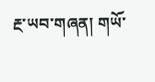རྔ་ཡབ་གཞན། གཡོ་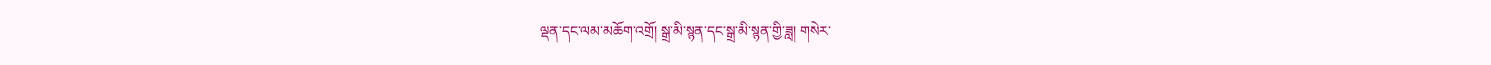ལྡན་དང་ལམ་མཆོག་འགྲོ། སྒྲ་མི་སྙན་དང་སྒྲ་མི་སྙན་གྱི་ཟླ། གསེར་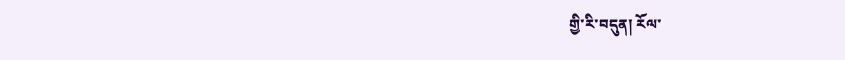གྱི་རི་བདུན། རོལ་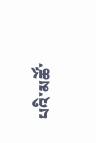པའི་མཚོ་